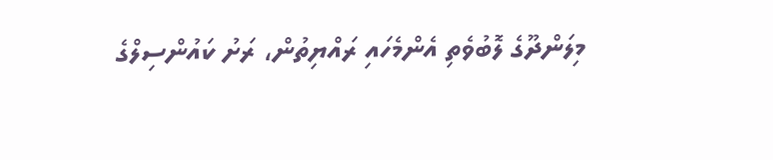މިލަންދޫގެ ލޮބުވެތި އެންމެހައި ރައްޔިތުން، ރަށު ކައުންސިލްގެ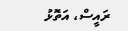ރައީސް، އަތޮޅު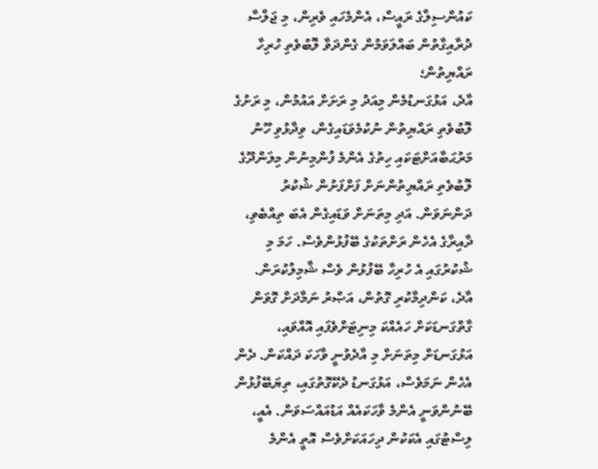ކައުންސިލްގެ ރައީސް، އެންމެހައި ވެރިން، މި ޖަލްސާ ދުރާއިގާތުން ބައްލަވަމުން ގެންދަވާ ލޮބުވެތި ހުރިހާ ރައްޔިތުން؛
އާދެ، އަޅުގަނޑުމެން މިއަދު މި ރަށަށް އައުމުން، މި ރަށުގެ ލޮބުވެތި ރައްޔިތުން ނުކުމެވަޑައިގެން، ވިދާޅުވި ހޫނު މަރުޙަބާއަށްޓަކައި ހިތުގެ އެންމެ ފުންމިނުން މިލަންދޫގެ ލޮބުވެތި ރައްޔިތުންނަށް ފަށްފަށުން ޝުކުރު ދަންނަވަން. އަދި މިތަނަށް ވަޑައިގެން އެބަ ތިއްބެވި، ދާއިރާގެ އެހެން ރަށްތަކުގެ ބޭފުޅުންވެސް. ހަމަ މި ޝުކުރުގައި އެ ހުރިހާ ބޭފުޅުން ވެސް ޝާމިލުކުރަން.
އާދެ، ކަންދިމާކުރި ގޮތުން، އަޞްރު ނަމާދަށް ގޮވަން ގާތްގަނޑަކަށް ހައެއްކަ މިނިޓަށްވެފައި އޮއްވައި، އަޅުގަނޑަށް މިތަނަށް މި އާދެވުނީ ވާހަކަ ދައްކަން. ދެން އެހެން ނަމަވެސް، އަޅުގަނޑު ދެކޭގޮތުގައި، ތިޔަބޭފުޅުން ބޭނުންވަނީ އެންމެ ވާހަކައެއް އަޑުއައްސަވަން. އެއީ، ލިސްޓުގައި އެކަކުން ދިހައަކަށްވެސް އޮތީ އެންމެ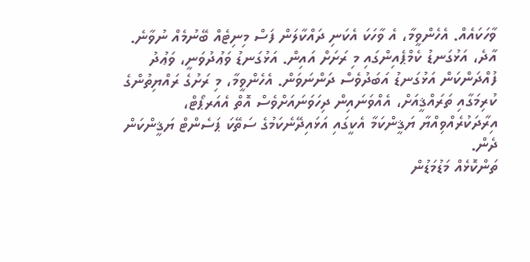ވާހަކައެއް. އެހެންވީމާ، އެ ވާހަކަ އެކަނި ދައްކާލަން ފަސް މިނިޓެއް ބޭނުމެއް ނުވާނެ.
އާދެ، އަޅުގަނޑު ކެމްޕެއިންގައި މި ރަށަށް އައިން. އަޅުގަނޑު ވަޢުދުވަނީ، ވަޢުދު ފުއްދަންކަން އަޅުގަނޑު އަބަދުވެސް ދަންނަވަން. އެހެންވީމާ، މި ރަށުގެ ރައްޔިތުންގެ ކުރިމަގާއި ތަރައްޤީއަށް، އެއްވަނައިން ދިހަވަނައަށްވެސް އޮތް އެއަރޕޯޓް، އިރާދަކުރެއްވިއްޔާ ޔަޤީންކަމާ އެކީގައި އަޅައިދޭނެކަމުގެ ސަތޭކަ ޕަސެންޓް ޔަޤީންކަން ދެން.
ތަންކޮޅެއް މަޑުމަޑުން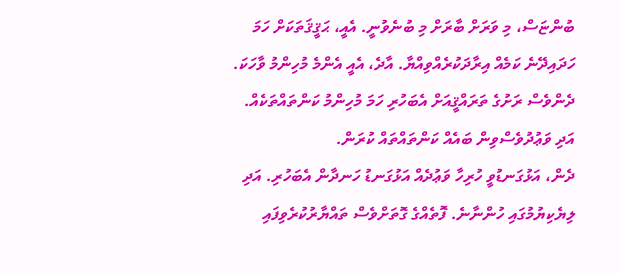ބުންޏަސް، މި ވަރަށް ބާރަށް މި ބުނެވުނީ. އެއީ، ޙަޤީޤަތަކަށް ހަމަ ހަދައިދޭނެ ކަމެއް އިރާދަކުރެއްވިއްޔާ. އާދެ، އެއީ އެންމެ މުހިންމު ވާހަކަ.
ދެންވެސް ރަށުގެ ތަރައްޤީއަށް އެބަހުރި ހަމަ މުހިންމު ކަންތައްތަކެއް. އަދި ވަޢުދުވެސްވިން ބައެއް ކަންތައްތައް ކުރަން.
ދެން، އަޅުގަނޑުވީ ހުރިހާ ވަޢުދެއް އަޅުގަނޑު ހަނދާން އެބަހުރި. އަދި ލިޔެކިޔުމުގައި ހުންނާނެ. ފޮތެއްގެ ގޮތަށްވެސް ތައްޔާރުކުރެވިފައި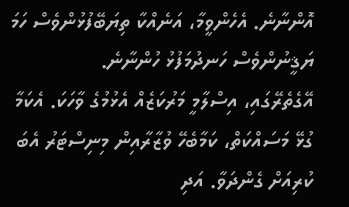އޮންނާނެ. އެހެންވީމާ، އަނެއްކާ ތިޔަބޭފުޅުންވެސް ހަމަ ޔަޤީނުންވެސް ހަނދުމަފުޅު ހުންނާނެ.
އޭގެތެރޭގައި، އިސްލާމީ މަރުކަޒެއް އެޅުމުގެ ވާހަކަ. އެކަމާ ގުޅޭ މަސައްކަތް، ކަމާބެހޭ ވުޒާރާއިން މިނިސްޓަރު އެބަ ކުރިއަށް ގެންދަވާ. އަދި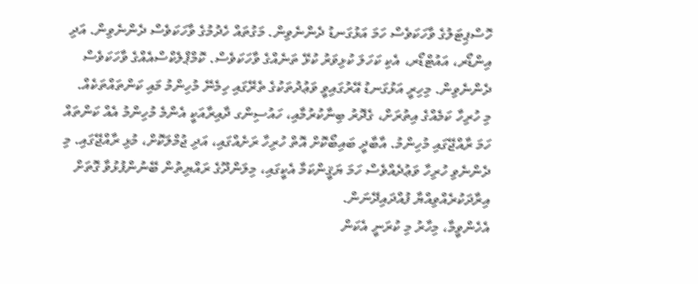ހޮސްޕިޓަލުގެ ވާހަކަވެސް ހަމަ އަޅުގަނޑު ދެންނެވިން. މަގުތައް ހެދުމުގެ ވާހަކަވެސް ދެންނެވިން. އަދި އިންޑޯރ، އައުޓްޑޯރ، އެކި ކަހަލަ ކުޅިވަރު ކުޅޭ ތަނެއްގެ ވާހަކަވެސް. ކޮމްޕްލެކްސްއެއްގެ ވާހަކަވެސް ދެންނެވިން. މިހިރީ އަޅުގަނޑު އޭރުގައިވީ ވަޢުދުތަކުގެ ތެރޭގައި ހިމެނޭ މުހިންމު މައި ކަންތައްތަކެއް.
މި ހުރިހާ ކަމެއްގެ އިތުރަށް، ގެދޮރު ބިނާކުރުމާއި، ހައުސިންގ ދާއިރާއަކީ އެންމެ މުހިންމު އެއް ކަންތައް ހަމަ ރާއްޖޭގައި މުހިންމު. އާބާދީ ބައިބޯކޮށް އޮތް ހުރިހާ ރަށެއްގައި، އަދި ޖުމްލަކޮށް، މުޅި ރާއްޖޭގައި. މި ދެންނެވި ހުރިހާ ވަޢުދެއްވެސް ހަމަ ޔަޤީންކަމާ އެކީގައި، މިލަންދޫގެ ރައްޔިތުން ބޭނުންފުޅުވާ ގޮތަށް އިރާދަކުރެއްވިއްޔާ ފުއްދައިދޭނަން.
އެހެންވީމާ، މިހާރު މި ކުރަނީ އެކަން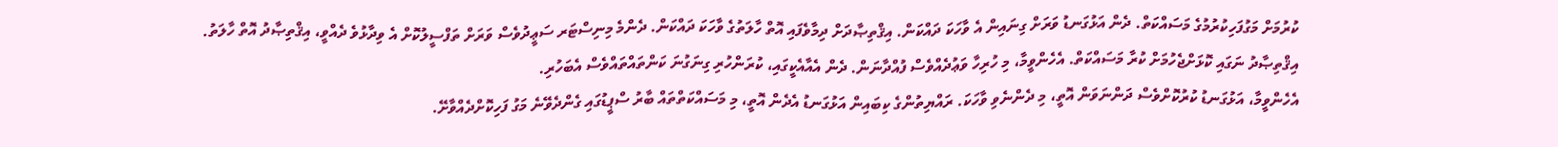ކުރުމަށް މަގުފަހިކުރުމުގެ މަސައްކަތް. ދެން އަޅުގަނޑު ވަރަށް ގިނައިން އެ ވާހަކަ ދައްކަން. އިޤްތިޞާދަށް ދިމާވެފައި އޮތް ހާލަތުގެ ވާހަކަ ދައްކަން. ދެންމެ މިނިސްޓަރ ސަޢީދުވެސް ވަރަށް ތަފްސީލުކޮށް އެ ވިދާޅުވެ ދެއްވީ، އިޤްތިޞާދު އޮތް ހާލަތު. އިޤްތިޞާދު ނަގައި ކޮޅަށްޖެހުމަށް ކުރާ މަސައްކަތް. އެހެންވީމާ، މި ހުރިހާ ވަޢުދެއްވެސް ފުއްދާނަން. ދެން އެއާއެކީގައި، ކުރަންހުރި ގިނަގުނަ ކަންތައްތައްވެސް އެބަހުރި.
އެހެންވީމާ، އަޅުގަނޑު ކުރުކޮށްވެސް ދަންނަވަން އޮތީ، މި ދެންނެވި ވާހަކަ. ރައްޔިތުންގެ ކިބައިން އަޅުގަނޑު އެދެން އޮތީ، މި މަސައްކަތްތައް ބާރު ސްޕީޑުގައި ގެންދެވޭނެ މަގު ފަހިކޮށްދެއްވާށޭ.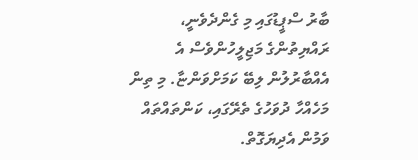ބާރު ސްޕީޑުގައި މި ގެންދެވެނީ، ރައްޔިތުންގެ މަޖިލީހުންވެސް އެ އެއްބާރުލުން ލިބޭ ކަމަށްވަންޏާ. މި ތިން މަހެއްހާ ދުވަހުގެ ތެރޭގައި، ކަންތައްތައް ވަމުން އެދިޔަގޮތް.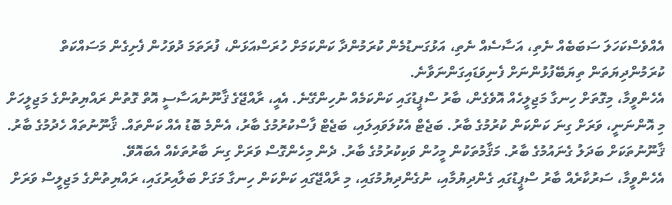އެއްވެސްކަހަލަ ސަބަބެއް ނެތި، އަސާސެއް ނެތި، އަޅުގަނޑުމެން ކުރަމުންދާ ކަންކަމަށް ހުރަސްއަޅަން، ފުރަތަމަ ދުވަހުން ފެށިގެން މަސައްކަތް ކުރަމުންދިޔަތަން ތިޔަބޭފުޅުންނަށް ފެނިވަޑައިގަންނަވާނެ.
އެހެންވީމާ، މިގޮތަށް ހިނގާ މަޖިލީހެއް އޮވެގެން، ބާރު ސްޕީޑުގައި ކަންކަމެއް ނުހިންގޭނެ. އެއީ، ރާއްޖޭގެ ޤާނޫނުއަސާސީ އޮތް ގޮތުން ރައްޔިތުންގެ މަޖިލީހަށް މި އޮންނަނީ، ވަރަށް ގިނަ ކަންކަން ކުރުމުގެ ބާރު. ބަޖެޓް އެކުލަވައިލައި، ބަޖެޓް ފާސްކުރުމުގެ ބާރު، އެންމެ ބޮޑު އެއް ކަންތައް. ޤާނޫނުތައް ހެދުމުގެ ބާރު. ޤާނޫނުތަކަށް ބަދަލު ގެނައުމުގެ ބާރު. މަޤާމުތަކުން މީހުން ވަކިކުރުމުގެ ބާރު. ދެން މިހެންގޮސް ވަރަށް ގިނަ ބާރުތަކެއް އެބައޮވޭ.
އެހެންވީމާ، ސަރުކާރެއް ބާރު ސްޕީޑުގައި ގެންދިޔުމާއި، ނުގެންދިޔުމުގައި، މި ރާއްޖޭގައި ކަންކަން ހިނގާ މަގަށް ބަލާއިރުގައި، ރައްޔިތުންގެ މަޖިލީސް ވަރަށް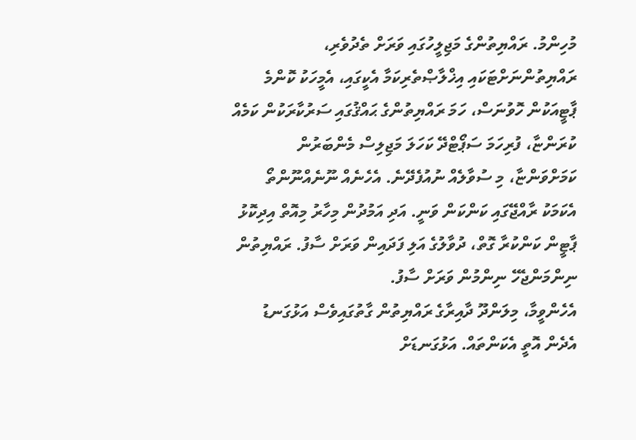މުހިންމު. ރައްޔިތުންގެ މަޖިލީހުގައި ވަރަށް ތެދުވެރި، ރައްޔިތުންނަށްޓަކައި އިޚްލާޞްތެރިކަމާ އެކީގައި، އެމީހަކު ކޮންމެ ޕާޓީއަކުން ހޮވުނަސް، ހަމަ ރައްޔިތުންގެ ޙައްޤުގައި ސަރުކާރަކުން ކަމެއް ކުރަންޏާ، ފުރިހަމަ ސަޕޯޓްދޭ ކަހަލަ މަޖިލިސް މެންބަރުން ކަމަށްވަންޏާ، މި ސުވާލެއް ނުއުފެދޭނެ. އެހެނެއް ނޫނެއްނޫންތޯ އެކަމަކު ރާއްޖޭގައި ކަންކަން ވަނީ. އަދި އަމުދުން މިހާރު މިއޮތް އިދިކޮޅު ޕާޓީން ކަންކުރާ ގޮތް، ދުވާލުގެ އަލި ފަދައިން ވަރަށް ސާފު. ރައްޔިތުން ނިންމަންޖެހޭ ނިންމުން ވަރަށް ސާފު.
އެހެންވީމާ، މިލަންދޫ ދާއިރާގެ ރައްޔިތުން ގާތުގައިވެސް އަޅުގަނޑު އެދެން އޮތީ އެކަންތައް. އަޅުގަނޑަށް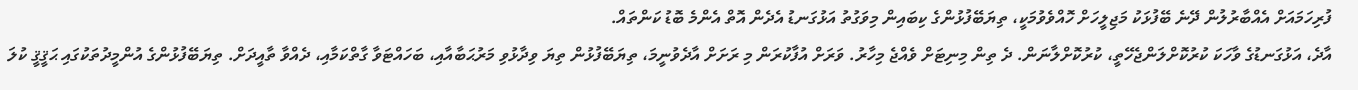ފުރިހަމައަށް އެއްބާރުލުން ދޭނެ ބޭފުޅަކު މަޖިލީހަށް ހޮއްވެވުމަކީ، ތިޔަބޭފުޅުންގެ ކިބައިން މިވަގުތު އަޅުގަނޑު އެދެން އޮތް އެންމެ ބޮޑު ކަންތައް.
އާދެ، އަޅުގަނޑުގެ ވާހަކަ ކުރުކޮށްލަންޖެހޭތީ، ކުރުކޮށްލާނަން. ދެ ތިން މިނިޓަށް ވެއްޖެ މިހާރު. ވަރަށް އުފާކުރަން މި ރަށަށް އާދެވުނީމަ، ތިޔަބޭފުޅުން ތިޔަ ވިދާޅުވި މަރުޙަބާއާއި، ބަހައްޓަވާ ގާތްކަމާއި، ދެއްވާ ތާއީދަށް. ތިޔަބޭފުޅުންގެ އުންމީދުތަކުގައި ޙަޤީޤީ ކުލަ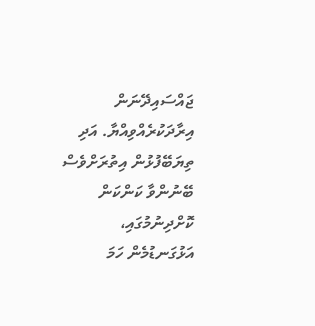ޖައްސައިދޭނަން އިރާދަކުރެއްވިއްޔާ. އަދި ތިޔަބޭފުޅުން އިތުރަށްވެސް ބޭނުންވާ ކަންކަން ކޮށްދިނުމުގައި، އަޅުގަނޑުމެން ހަމަ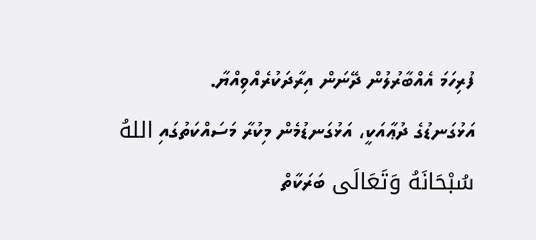ފުރިހަމަ އެއްބާރުލުން ދޭނަން އިރާދަކުރެއްވިއްޔާ.
އަޅުގަނޑުގެ ދުޢާއަކީ، އަޅުގަނޑުމެން މިކުރާ މަސައްކަތުގައި اللهُ سُبْحَانَهُ وَتَعَالَى ބަރަކާތް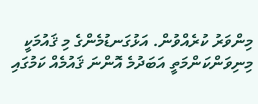މިންވަރު ކުރެއްވުން. އަޅުގަނޑުމެންގެ މި ޤައުމަކީ މިނިވަންކަންމަތީ އަބަދުމެ އޮންނަ ޤައުމެއް ކަމުގައި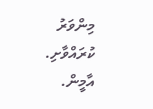މިންވަރު ކުރައްވާށި. އާމީން.